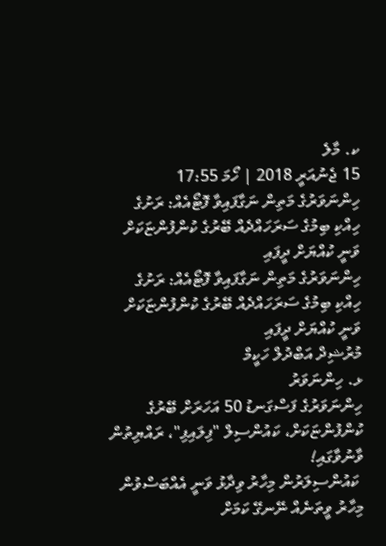ކ. މާލެ
15 ޖެނުއަރީ 2018 | ހޯމަ 17:55
ހިންނަވަރުގެ މަތިން ނަގާފައިވާ ފޮޓޯއެއް: ރަށުގެ ހިއްކި ބިމުގެ ސަރަހައްދެއް ބޭރުގެ ކުންފުންޏަކަށް ވަނީ ކުއްޔަށް ދީފައި
ހިންނަވަރުގެ މަތިން ނަގާފައިވާ ފޮޓޯއެއް: ރަށުގެ ހިއްކި ބިމުގެ ސަރަހައްދެއް ބޭރުގެ ކުންފުންޏަކަށް ވަނީ ކުއްޔަށް ދީފައި
މުރުޝިދް އަބްދުލް ހަކީމް
ޅ. ހިންނަވަރު
ހިންނަވަރުގެ ފަސްގަނޑު 50 އަހަރަށް ބޭރުގެ ކުންފުންޏަކަށް، ކައުންސިލް "ފިލައިފި"، ރައްޔިތުން ވާނުވާގައި!
 ކައުންސިލަރުން މިހާރު ވިދާޅު ވަނީ އެއްބަސްވުން މިހާރު ވީތަނެއް ނޭނގޭ ކަމަށް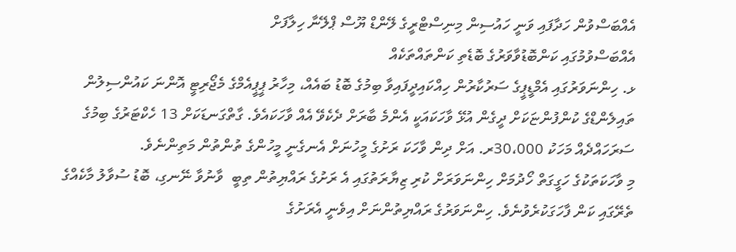އެއްބަސްވުން ހަދާފައި ވަނީ ހައުސިން މިނިސްޓްރީގެ ލޭންޑް ޔޫސް ޕްލޭނާ ހިލާފަށް
އެއްބަސްވުމުގައި ކަންބޮޑުވާވަރުގެ ބޮޑެތި ކަންތައްތަކެއް
ޅ. ހިންނަވަރުގައި އެމްޑީޕީގެ ސަރުކާރުން ހިއްކައިދީފައިވާ ބިމުގެ ބޮޑު ބައެއް، މިހާރު ޕީޕީއެމްގެ މެޖޯރިޓީ އޮންނަ ކައުންސިލުން ތައިލެންޑްގެ ކުންފުންޏަކަށް ދީގެން އުޅޭ ވާހަކައަކީ އެންމެ ބާރަށް ދެކެވޭ އެއް ވާހަކައެވެ. ގާތްގަނޑަކަށް 13 ހެކްޓަރުގެ ބިމުގެ ސަރަހައްދެއް މަހަކު 30،000ރ. އަށް ދިން ވާހަކަ ރަށުގެ މީހުނަށް އެނގެނީ މީހުންގެ ތުންތުން މަތިންނެވެ.
މި ވާހަކަތަކުގެ ހަގީގަތް ހޯދުމަށް ހިންނަވަރަށް ކުރި ޒިޔާރަތުގައި އެ ރަށުގެ ރައްޔިތުން ތިބީ  ވާނުވާ ނޭނގި، ބޮޑު ސުވާލު މާކެއްގެ ތެރޭގައި ކަން ފާހަގަކުރެވުނެވެ. ހިންނަވަރުގެ ރައްޔިތުންނަށް އިވެނީ އެރަށުގެ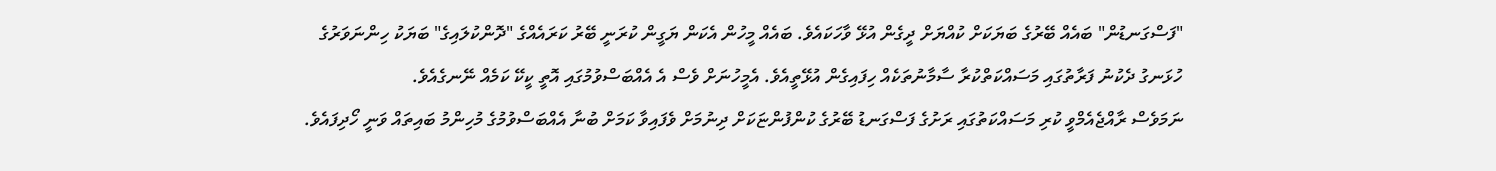"ފަސްގަނޑުން" ބައެއް ބޭރުގެ ބަޔަކަށް ކުއްޔަށް ދީގެން އުޅޭ ވާހަކައެވެ. ބައެއް މީހުން އެކަން ޔަގީން ކުރަނީ ބޭރު ކަރައެއްގެ "ދޮންކުލައިގެ" ބަޔަކު ހިންނަވަރުގެ ހުޅަނގު ދެކުނު ފަރާތުގައި މަސައްކަތްކުރާ ސާމާނުތަކެއް ހިފައިގެން އުޅޭތީއެވެ. އެމީހުނަށް ވެސް އެ އެއްބަސްވުމުގައި އޮތީ ކީކޭ ކަމެއް ނޭނގެއެވެ.
ނަމަވެސް ރާއްޖެއެމްވީ ކުރި މަސައްކަތުގައި ރަށުގެ ފަސްގަނޑު ބޭރުގެ ކުންފުންޏަކަށް ދިނުމަށް ވެފައިވާ ކަމަށް ބުނާ އެއްބަސްވުމުގެ މުހިންމު ބައިތައް ވަނީ ހޯދިފައެވެ.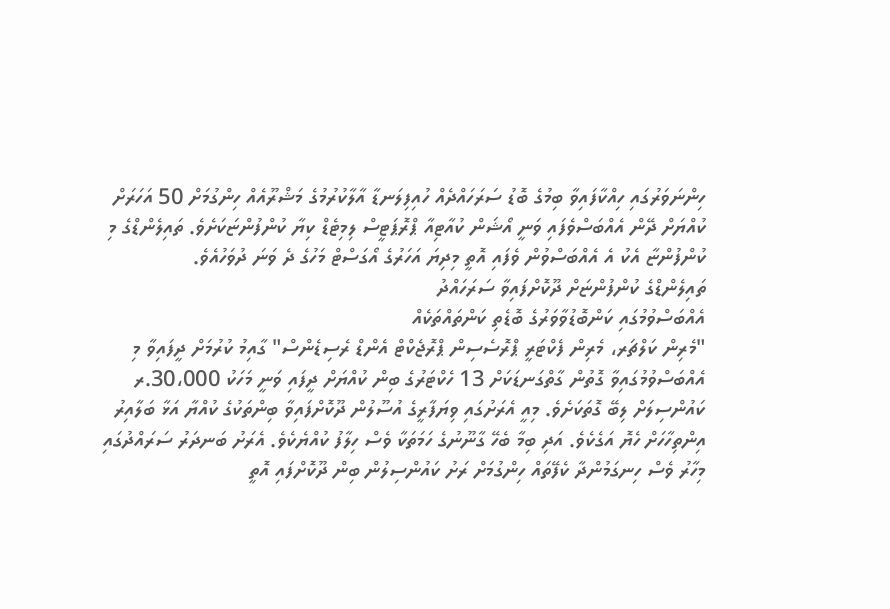ހިންނަވަރުގައި ހިއްކާފައިވާ ބިމުގެ ބޮޑު ސަރަހައްދެއް ހުއިފިލަނޑާ އާލާކުރުމުގެ މަޝްރޫއެއް ހިންގުމަށް 50 އަހަރަށް ކުއްޔަށް ދޭން އެއްބަސްވެފައި ވަނީ އޯޝަން ކުއާޓިއާ ޕްރޮޕަޓީސް ލިމިޓެޑް ކިޔާ ކުންފުންޏަކަށެވެ. ތައިލެންޑްގެ މި ކުންފުންޏާ އެކު އެ އެއްބަސްވުން ވެފައި އޮތީ މިދިޔަ އަހަރުގެ އޯގަސްޓް މަހުގެ ދެ ވަނަ ދުވަހުއެވެ.
ތައިލެންޑްގެ ކުންފުންޏަށް ދޫކޮށްފައިވާ ސަރަހައްދު
އެއްބަސްވުމުގައި ކަންބޮޑުވާވަރުގެ ބޮޑެތި ކަންތައްތަކެއް
"މެރިން ކަލްޗަރ، މެރިން ފެކްޓަރީ ޕްރޮސެސިން ޕްރޮޖެކްޓް އެންޑް ރެސިޑެންސް" ގާއިމު ކުރުމަށް ދީފައިވާ މި އެއްބަސްވުމުގައިވާ ގޮތުން ގާތްގަނޑަކަށް 13 ހެކްޓަރުގެ ބިން ކުއްޔަށް ދީފައި ވަނީ މަހަކު 30،000.ރ ކައުންސިލަށް ލިބޭ ގޮތަކަށެވެ. މިއީ އެރަށުގައި ވިޔަފާރީގެ އުސޫލުން ދޫކޮށްފައިވާ ބިންތަކުގެ ކުއްޔާ އަޅާ ބަލާއިރު އިންތިހާހަށް ހެޔޮ އަގެކެވެ. އަދި ބިމާ ބެހޭ ގާނޫނުގެ ހަމަތަކާ ވެސް ހިލާފު ކުއްޔެކެވެ. އެރަށު ބަނދަރު ސަރައްދުގައި މިހާރު ވެސް ހިނގަމުންދާ ކެފޭތައް ހިންގުމަށް ރަށު ކައުންސިލުން ބިން ދޫކޮށްފައި އޮތީ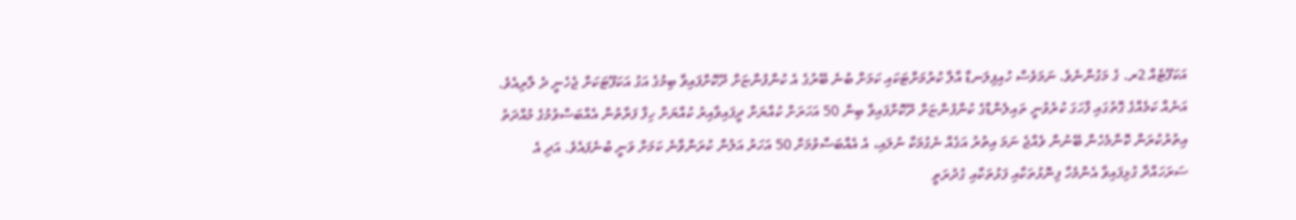އަކަފޫޓެއް 2ރ. ގެ މަގުންނެވެ. ނަމަވެސް ހުއިފިލަނޑާ އާލާ ކުރުމަށްޓަކައި ކަމަށް ބުނެ ބޭރުގެ އެ ކުންފުންޏަށް ދޫކޮށްފައިވާ ބިމުގެ އަގު އަކަފޫޓަކަށް ޖެހެނީ ދެ ލާރިއެވެ.
އަނެއް ކަމެއްގެ ގޮތުގައި ފާހަގަ ކުރެވުނީ ތައިލެންޑްގެ ކުންފުންޏަށް ދޫކޮށްފައިވާ ބިން 50 އަހަރަށް ކުއްޔަށް ދީފައިވާއިރު ކުއްޔަށް ހިފާ ފަރާތުން އެއްބަސްވުމުގެ މުއްދަތު އިތުރުކުރަން ކޮންމެހެން ބޭނުން ވެއްޖެ ނަމަ އިތުރު އަގެއް ނެގުމަކާ ނުލައި، އެ އެއްބަސްވުމަށް 50 އަހަރު އަލުން ކުރަންވާނެ ކަމަށް ވަނީ ބުނެފައެވެ. އަދި އެ ސަރަހައްދާ ގުޅިފައިވާ އެންމެހާ ފިނޮޅުތަކާއި ފަޅުތަކާއި ގުދުރަތީ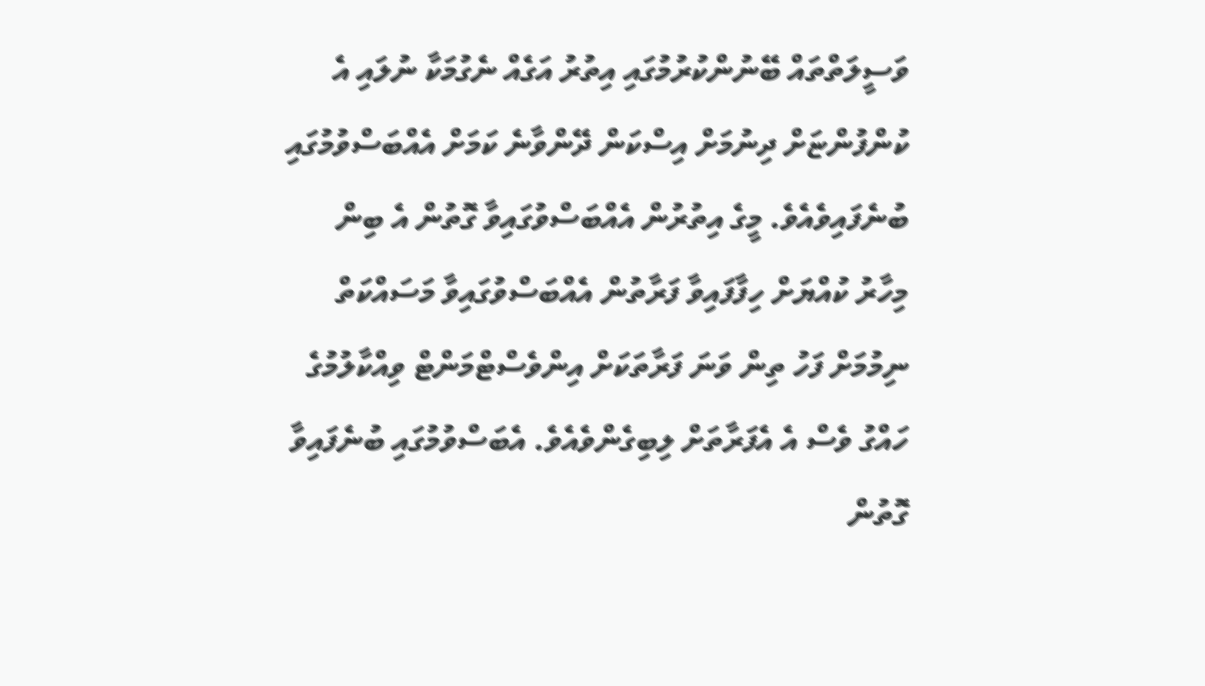ވަސީލަތްތައް ބޭނުންކުރުމުގައި އިތުރު އަގެއް ނެގުމަކާ ނުލައި އެ ކުންފުންޏަށް ދިނުމަށް އިސްކަން ދޭންވާނެ ކަމަށް އެއްބަސްވުމުގައި ބުނެފައިވެއެވެ. މީގެ އިތުރުން އެއްބަސްވުގައިވާ ގޮތުން އެ ބިން މިހާރު ކުއްޔަށް ހިފާފައިވާ ފަރާތުން އެއްބަސްވުގައިވާ މަސައްކަތް ނިމުމަށް ފަހު ތިން ވަނަ ފަރާތަކަށް އިންވެސްޓްމަންޓް ވިއްކާލުމުގެ ހައްގު ވެސް އެ އެފަރާތަށް ލިބިގެންވެއެވެ. އެބަސްވުމުގައި ބުނެފައިވާ ގޮތުން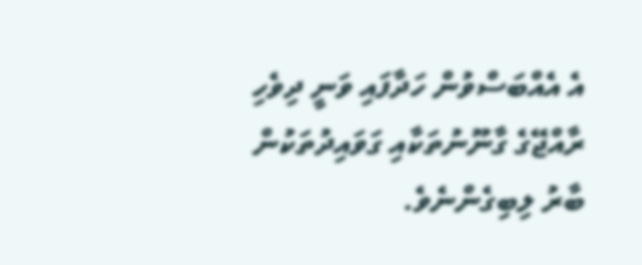އެ އެއްބަސްވުން ހަދާފައި ވަނީ ދިވެހި ރާއްޖޭގެ ގާނޫނުތަކާއި ގަވައިދުތަކުން ބާރު ލިބިގެންނެވެ.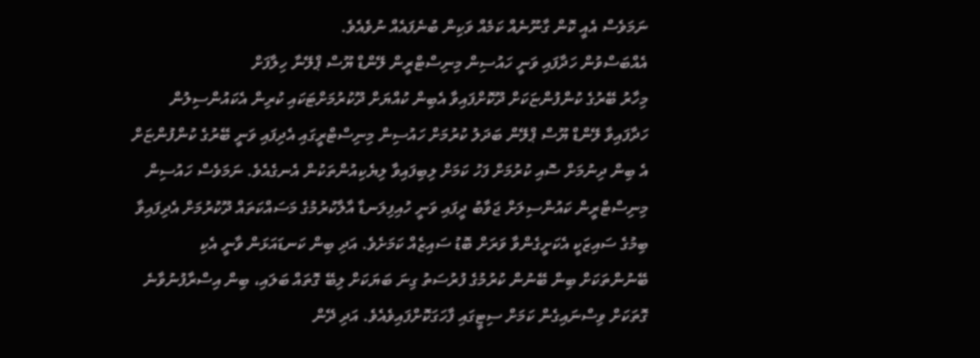ނަމަވެސް އެއީ ކޮން ގާނޫނެއް ކަމެއް ވަކިން ބުނެފައެއް ނުވެއެވެ.
އެއްބަސްވުން ހަދާފައި ވަނީ ހައުސިން މިނިސްޓްރީން ލޭންޑް ޔޫސް ޕްލޭނާ ހިލާފަށް
މިހާރު ބޭރުގެ ކުންފުންޏަކަށް ދޫކޮށްފައިވާ އެބިން ކުއްޔަށް ދޫކުރުމަށްޓަކައި ކުރިން އެކައުންސިލުން ހަދާފައިވާ ލޭންޑް ޔޫސް ޕްލޭން ބަދަލު ކުރުމަށް ހައުސިން މިނިސްޓްރީގައި އެދިފައި ވަނީ ބޭރުގެ ކުންފުންޏަށް އެ ބިން ދިނުމަށް ސޮއި ކުރުމަށް ފަހު ކަމަށް ލިބިފައިވާ ލިޔެކިއުންތަކުން އެނގެއެވެ. ނަމަވެސް ހައުސިން މިނިސްޓްރީން ކައުންސިލަށް ޖަވާބު ދީފައި ވަނީ ހުއިފިލަނޑާ އާލާކުރުމުގެ މަސައްކަތައް ދޫކުރުމަށް އެދިފައިވާ ބިމުގެ ސައިޒަކީ އެކަށީގެންވާ ވަރަށް ބޮޑު ސައިޒެއް ކަމަށެވެ. އަދި ބިން ކަނޑައަޅަން ވާނީ އެކި ބޭނުންތަކަށް ބިން ބޭނުން ކުރުމުގެ ފުރުސަތު ގިނަ ބަޔަކަށް ލިބޭ ގޮތައް ބަލައި، ބިން އިސްރާފުނުވާނެ ގޮތަކަށް ވިސްނައިގެން ކަމަށް ސިޓީގައި ފާހަގަކޮށްފައިވެއެވެ. އަދި ދޭން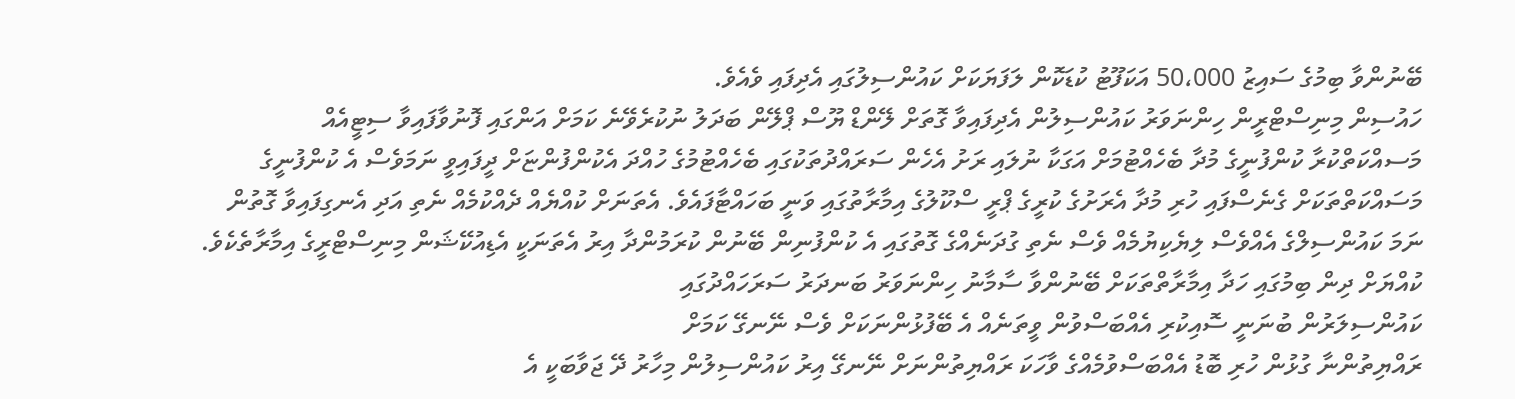ބޭނުންވާ ބިމުގެ ސައިޒު 50،000 އަކަފޫޓު ކުޑަކޮން ލަފަޔަކަށް ކައުންސިލުގައި އެދިފައި ވެއެވެ.
ހައުސިން މިނިސްޓްރީން ހިންނަވަރު ކައުންސިލުން އެދިފައިވާ ގޮތަށް ލޭންޑް ޔޫސް ޕްލޭން ބަދަލު ނުކުރެވޭނެ ކަމަށް އަންގައި ފޮނުވާފައިވާ ސިޓީއެއް
މަސއްކަތްކުރާ ކުންފުނީގެ މުދާ ބެހެއްޓުމަށް އަގަކާ ނުލައި ރަށު އެހެން ސަރައްދުތަކުގައި ބެހެއްޓުމުގެ ހުއްދަ އެކުންފުންޏަށް ދީފައިވީ ނަމަވެސް އެ ކުންފުނީގެ މަސައްކަތްތަކަށް ގެނެސްފައި ހުރި މުދާ އެރަށުގެ ކުރީގެ ޕްރީ ސްކޫލުގެ އިމާރާތުގައި ވަނީ ބަހައްޓާފައެވެ. އެތަނަށް ކުއްޔެއް ދެއްކުމެއް ނެތި އަދި އެނގިފައިވާ ގޮތުން ނަމަ ކައުންސިލްގެ އެއްވެސް ލިޔެކިޔުމެއް ވެސް ނެތި ގުދަނެއްގެ ގޮތުގައި އެ ކުންފުނިން ބޭނުން ކުރަމުންދާ އިރު އެތަނަކީ އެޑިއުކޭޝަން މިނިސްޓްރީގެ އިމާރާތެކެވެ.
ކުއްޔަށް ދިން ބިމުގައި ހަދާ އިމާރާތްތަކަށް ބޭނުންވާ ސާމާނު ހިންނަވަރު ބަނދަރު ސަރަހައްދުގައި
ކައުންސިލަރުން ބުނަނީ ސޮއިކުރި އެއްބަސްވުން ވީތަނެއް އެ ބޭފުޅުންނަކަށް ވެސް ނޭނގޭ ކަމަށް
ރައްޔިތުންނާ ގުޅުން ހުރި ބޮޑު އެއްބަސްވުމެއްގެ ވާހަކަ ރައްޔިތުންނަށް ނޭނގޭ އިރު ކައުންސިލުން މިހާރު ދޭ ޖަވާބަކީ އެ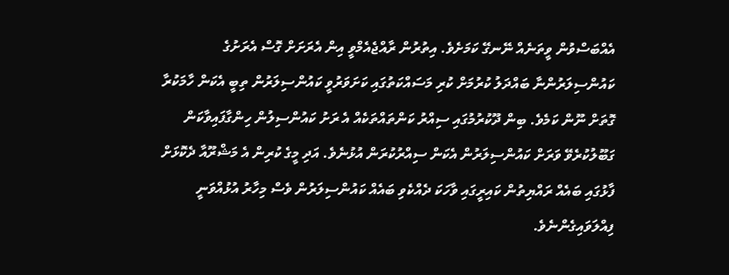އެއްބަސްވުން ވީތަނެއް ނޭނގޭ ކަމަށެވެ. އިތުރުން ރާއްޖެއެމްވީ އިން އެރަށަށް ގޮސް އެރަށުގެ ކައުންސިލަރުންނާ ބައްދަލު ކުރުމަށް ކުރި މަސައްކަތުގައި ކަށަވަރުވީ ކައުންސިލަރުން ތިބީ އެކަން ހާމަކުރާ ގޮތަށް ނޫން ކަމެވެ. ބިން ދޫކުރުމުގައި ސިއްރު ކަންތައްތަކެއް އެ ރަށު ކައުންސިލުން ހިންގާފައިވާކަން ގަބޫލުކުރެވޭ ވަރަށް ކައުންސިލަރުން އެކަން ސިއްރުކުރަން އުޅުނެވެ. އަދި މީގެ ކުރިން އެ މަޝްރޫއާ ދެކޮޅަށް ފާޅުގައި ބައެއް ރައްޔިތުން ކައިރީގައި ވާހަކަ ދެއްކެވި ބައެއް ކައުންސިލަރުން ވެސް މިހާރު އުޅުއްވަނީ ފިއްލަވައިގެންނެވެ.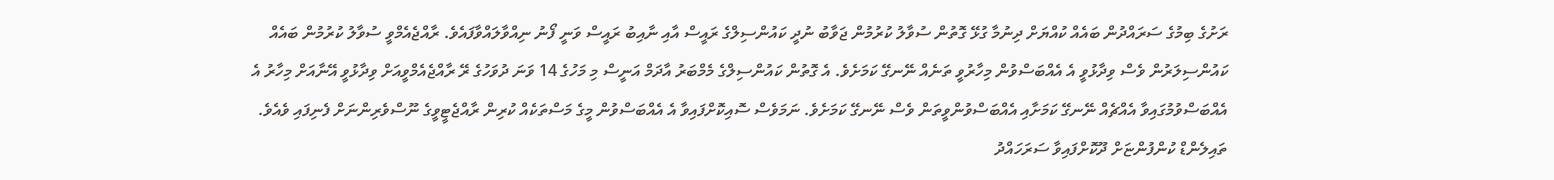ރަށުގެ ބިމުގެ ސަރައްދުން ބައެއް ކުއްޔަށް ދިނުމާ ގުޅޭ ގޮތުން ސުވާލު ކުރުމުން ޖަވާބު ނުދީ ކައުންސިލްގެ ރައީސް އާއި ނާއިބު ރައީސް ވަނީ ފޯނު ނިއްވާލައްވާފައެވެ. ރާއްޖެއެމްވީ ސުވާލު ކުރުމުން ބައެއް ކައުންސިލަރުން ވެސް ވިދާޅުވީ އެ އެއްބަސްވުން މިހާރުވީ ތަނެއް ނޭނގޭ ކަމަށެވެ. އެ ގޮތުން ކައުންސިލްގެ މެމްބަރު އާދަމް އަނީސް މި މަހުގެ 14 ވަނަ ދުވަހުގެ ރޭ ރާއްޖެއެމްވީއަށް ވިދާޅުވީ އޭނާއަށް މިހާރު އެ އެއްބަސްވުމުގައިވާ އެއްޗެއް ނޭނގޭ ކަމަށާއި އެއްބަސްވުންވީތަން ވެސް ނޭނގޭ ކަމަށެވެ. ނަމަވެސް ސޮއިކޮށްފައިވާ އެ އެއްބަސްވުން މީގެ މަސްތަކެއް ކުރިން ރާއްޖެޓީވީގެ ނޫސްވެރިންނަށް ފެނިފައި ވެއެވެ.
ތައިލެންޑް ކުންފުންޏަށް ދޫކޮށްފައިވާ ސަރަހައްދު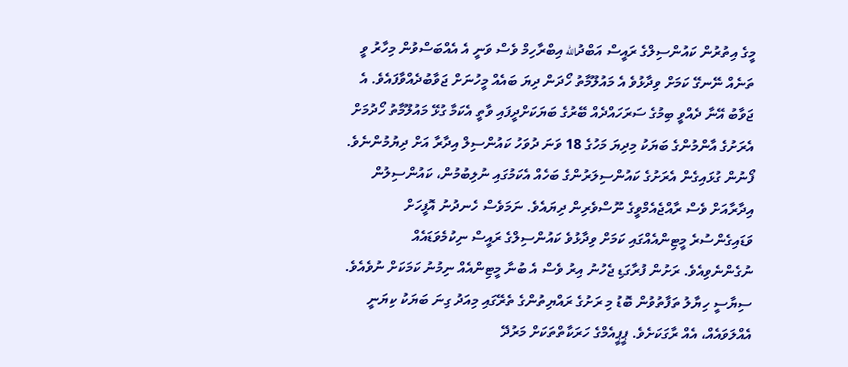މީގެ އިތުރުން ކައުންސިލްގެ ރައީސް އަބްދުالله އިބްރާހިމް ވެސް ވަނީ އެ އެއްބަސްވުން މިހާރު ވީ ތަނެއް ނޭނގޭ ކަމަށް ވިދާޅުވެ އެ މައުލޫމާތު ހޯދަން ދިޔަ ބައެއް މީހުނަށް ޖަވާބުދެއްވާފައެވެ. އެ ޖަވާބު އޭނާ ދެއްވީ ބިމުގެ ސަރަހައްދެއް ބޭރުގެ ބަޔަކަށްދީފައި ވާތީ އެކަމާ ގުޅޭ މައުލޫމާތު ހޯދުމަށް އެރަށުގެ އާންމުންގެ ބަޔަކު މިދިޔަ މަހުގެ 18 ވަނަ ދުވަހު ކައުންސިލް އިދާރާ އަށް ދިޔުމުންނެވެ. ފޯނުން ގުޅައިގެން އެރަށުގެ ކައުންސިލަރުންގެ ބަހެއް އެކަމުގައި ނުލިބުމުން، ކައުންސިލުން އިދާރާއަށް ވެސް ރާއްޖެއެމްވީގެ ނޫސްވެރިން ދިޔައެވެ. ނަމަވެސް ހެނދުނު އޮފީހަށް ވަޑައިގެންސުރެ މީޓިންއެއްގައި ކަމަށް ވިދާޅުވެ ކައުންސިލްގެ ރައީސް ނިކުމެވަޑައެއް ނުގެންނެވިއެވެ. ރަށުން ފުރާގަޑި ޖެހުނު އިރު ވެސް އެ ބުނާ މީޓިންއެއް ނިމުނު ކަމަކަށް ނުވެއެވެ.
ސިޔާސީ ހިޔާލު ތަފާތުވުން ބޮޑު މި ރަށުގެ ރައްޔިތުންގެ ތެރޭގައި މިއަދު ގިނަ ބަޔަކު ކިޔަނީ އެއްލަވައެއް، އެއް ރާގަކަށެވެ. ޕީޕީއެމްގެ ހަރަކާތްތަކަށް މަރުދޭ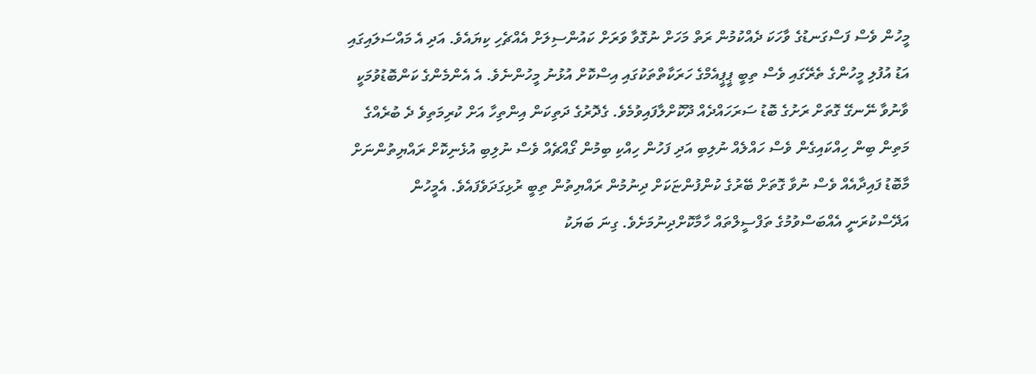މީހުން ވެސް ފަސްގަނޑުގެ ވާހަކަ ދެއްކުމުން ރަތް މަހަށް ނުގޮވާ ވަރަށް ކައުންސިލަށް އެއްޗެހި ކިޔައެވެ. އަދި އެ މައްސަލައިގައި އަޑު އުފުލި މީހުންގެ ތެރޭގައި ވެސް ތިބީ ޕީޕީއެމްގެ ހަރަކާތްތަކުގައި އިސްކޮށް އުޅުނު މީހުންނެވެ. އެ އެންމެންގެ ކަންބޮޑުވުމަކީ ވާނުވާ ނޭނގޭ ގޮތަށް ރަށުގެ ބޮޑު ސަރަހައްދެއް ދޫކޮށްލާފައިވުމެވެ. ގެދޮރުގެ ދަތިކަން އިންތިހާ އަށް ކުރިމަތިވެ ދެ ބުރެއްގެ މަތިން ބިން ހިއްކައިގެން ވެސް ހައްލެއް ނުލިބި އަދި ފަހުން ހިއްކި ބިމުން ގޯއްޗެއް ވެސް ނުލިބި އުޅެނިކޮށް ރައްޔިތުންނަށް މާބޮޑު ފައިދާއެއް ވެސް ނުވާ ގޮތަށް ބޭރުގެ ކުންފުންޏަކަށް ދިނުމުން ރައްޔިތުން ތިބީ ރުޅިގަދަވެފައެވެ. އެމީހުން އަދޭސްކުރަނީ އެއްބަސްވުމުގެ ތަފްސީލްތައް ހާމާކޮށްދިނުމަށެވެ. ގިނަ ބަޔަކު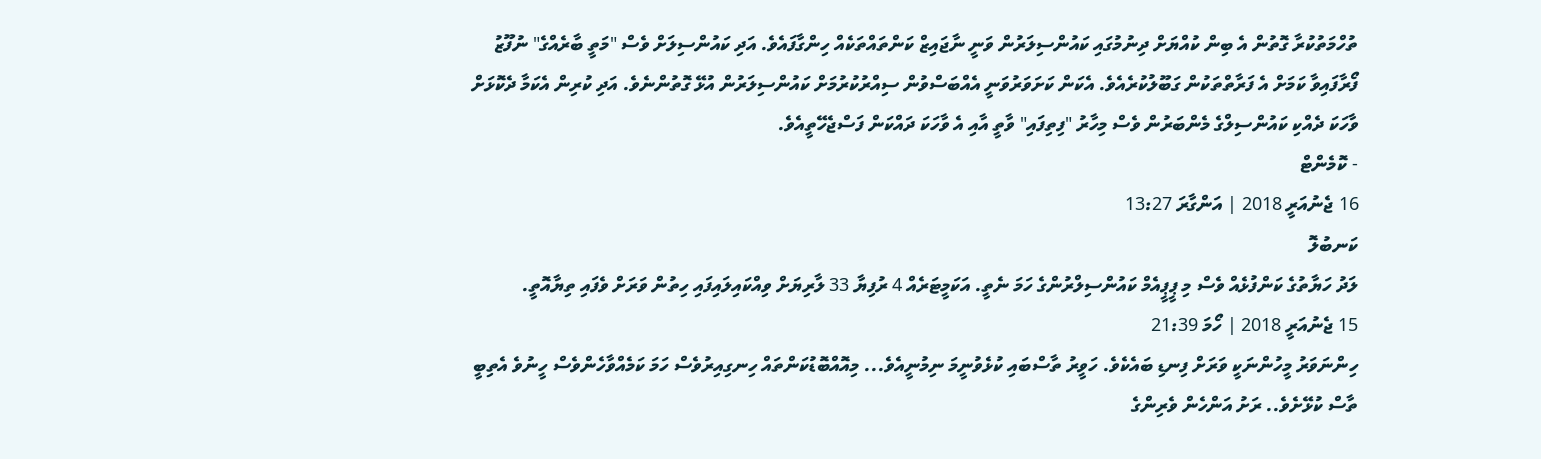ތުހްމަތުކުރާ ގޮތުން އެ ބިން ކުއްޔަށް ދިނުމުގައި ކައުންސިލަރުން ވަނީ ނާޖައިޒް ކަންތައްތަކެއް ހިންގާފައެވެ. އަދި ކައުންސިލަށް ވެސް "މަތީ ބާރެއްގެ" ނުފޫޒު ފޯރާފައިވާ ކަމަށް އެ ފަރާތްތަކުން ގަބޫލުކުރެއެވެ. އެކަން ކަށަވަރުވަނީ އެއްބަސްވުން ސިއްރުކުރުމަށް ކައުންސިލަރުން އުޅޭ ގޮތުންނެވެ. އަދި ކުރިން އެކަމާ ދެކޮޅަށް ވާހަކަ ދެއްކި ކައުންސިލްގެ މެންބަރުން ވެސް މިހާރު "ފިތިފައި" ވާތީ އާއި އެ ވާހަކަ ދައްކަން ފަސްޖެހޭތީއެވެ.
- ކޮމެންޓް
16 ޖެނުއަރީ 2018 | އަންގާރަ 13:27
ކަނބުލޮ
ލަދު ހަޔާތުގެ ކަންފުޅެއް ވެސް މި ޕީޕީއެމް ކައުންސިލްރުންގެ ހަމަ ނެތީ. އަކަމީޓަރެއް 4 ރުފިޔާ 33 ލާރިޔަށް ވިއްކައިލައިފައި ހިތުން ވަރަށް ވެފައި ތިޔާއޮތީ.
15 ޖެނުއަރީ 2018 | ހޯމަ 21:39
ހިންނަވަރު މީހުންނަކީ ވަރަށް ފިނޑި ބައެކެވެ. ހަވީރު ތާސްބައި ކުޅެވުނީމަ ނިމުނީއެވެ... މިއޮއްބޮޑުކަންތައް ހިނގިއިރުވެސް ހަމަ ކަމެއްވާހެންވެސް ހީނުވެ އެތިބީ ތާސް ކުޅޭށެވެ.. ރަށު އަންހެން ވެރިންގެ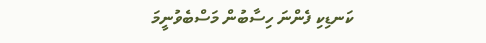ކަނޑިކި ފެންނަ ހިސާބުން މަސްބެވުނީމަ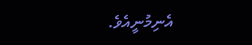އެނިމުނީއެވެ.